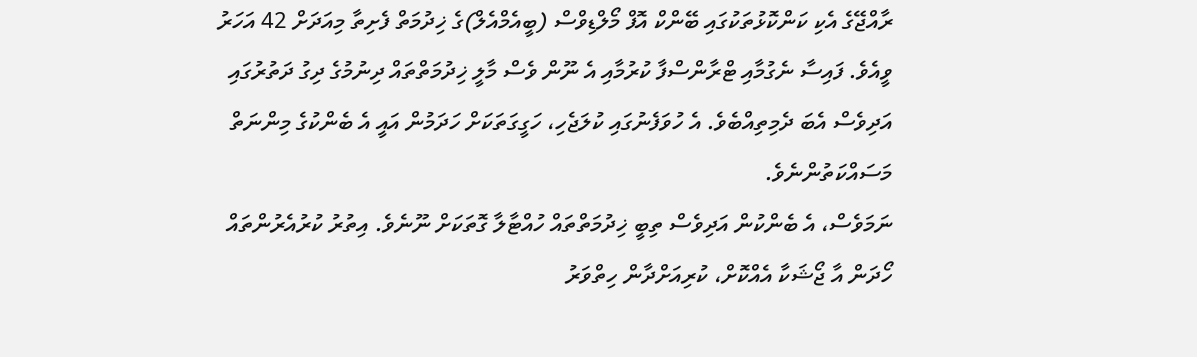ރާއްޖޭގެ އެކި ކަންކޮޅުތަކުގައި ބޭންކް އޮފް މޯލްޑިވްސް (ބީއެމްއެލް)ގެ ޚިދުމަތް ފެށިތާ މިއަދަށް 42 އަހަރު ވީއެވެ. ފައިސާ ނެގުމާއި ޓްރާންސްފާ ކުރުމާއި އެ ނޫން ވެސް މާލީ ޚިދުމަތްތައް ދިނުމުގެ ދިގު ދަތުރުގައި އަދިވެސް އެބަ ދެމިތިއްބެވެ. އެ ހުވަފެނުގައި ކުލަޖެހި، ހަގީގަތަކަށް ހަދަމުން އައީ އެ ބެންކުގެ މިންނަތް މަސައްކަތުންނެވެ.
ނަމަވެސް، އެ ބެންކުން އަދިވެސް ތިބީ ޚިދުމަތްތައް ހުއްޓާލާ ގޮތަކަށް ނޫނެވެ. އިތުރު ކުރުއެރުންތައް ހޯދަން އާ ޖޯޝަކާ އެއްކޮށް، ކުރިއަށްދާން ހިތްވަރު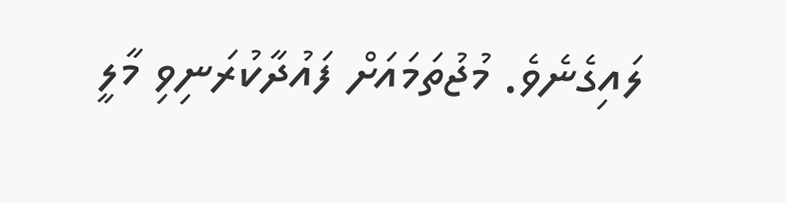ލައިގެނެވެ. މުޖުތަމައަށް ފައުދާކުރަނިވި މާލީ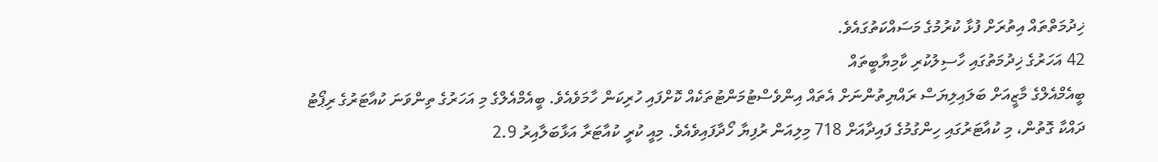ޚިދުމަތްތައް އިތުރަށް ފުޅާ ކުރުމުގެ މަސައްކަތުގައެވެ.
42 އަހަރުގެ ޚިދުމަތުގައި ހާސިލުކުރި ކާމިޔާބީތައް
ބީއެމްއެލްގެ މާޒީއަށް ބަލައިލިޔަސް ރައްޔިތުންނަށް އެތައް އިންވެސްޓުމަންޓުތަކެއް ކޮށްފައި ހުރިކަން ހާމަވެއެވެ. ބީއެމްއެލްގެ މި އަހަރުގެ ތިންވަނަ ކުއާޓަރުގެ ރިޕޯޓު ދައްކާ ގޮތުން، މި ކުއާޓަރުގައި ހިންގުމުގެ ފައިދާއަށް 718 މިލިއަން ރުފިޔާ ހޯދާފައިވެއެވެ. މިއީ ކުރީ ކުއާޓަރާ އަޅާބަލާއިރު 2.9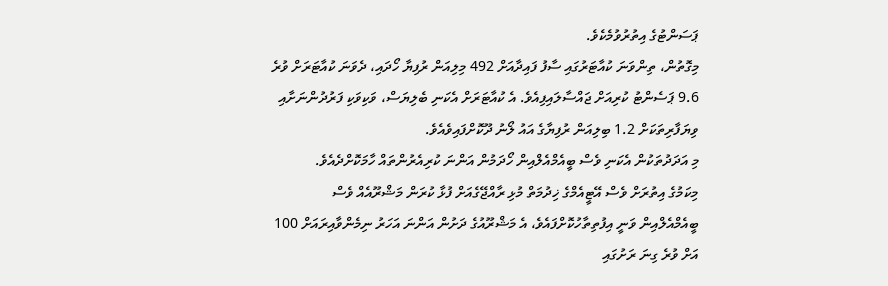ޕަސަންޓުގެ އިތުރުވުމެކެވެ.
މިގޮތުން، ތިންވަނަ ކުއާޓަރުގައި ސާފު ފައިދާއަށް 492 މިލިއަން ރުފިޔާ ހޯދައި، ދެވަނަ ކުއާޓަރަށް ވުރެ 9.6 ޕަސެންޓު ކުރިއަށް ޖައްސާލައިފިއެވެ. އެ ކުއާޓަރަށް އެކަނި ބެލިޔަސް، ވަކިވަކި ފަރުދުންނަށާއި ވިޔަފާރިތަކަށް 1.2 ބިލިއަން ރުފިޔާގެ އައު ލޯނު ދޫކޮށްފައިވެއެވެ.
މި އަދަދުތަކުން އެކަނި ވެސް ބީއެމްއެލްއިން ހޯދަމުން އަންނަ ކުރިއެރުންތައް ހާމަކޮށްދެއެވެ.
މިކަމުގެ އިތުރަށް ވެސް އޭޓީއެމްގެ ޚިދުމަތް މުޅި ރާއްޖޭގެއަށް ފުޅާ ކުރަން މަޝްރޫއެއް ވެސް ބީއެމްއެލްއިން ވަނީ އިފުތިތާހުކޮށްފައެވެ، އެ މަޝްރޫއުގެ ދަށުން އަންނަ އަހަރު ނިމެންވާއިރައަށް 100 އަށް ވުރެ ގިނަ ރަށުގައި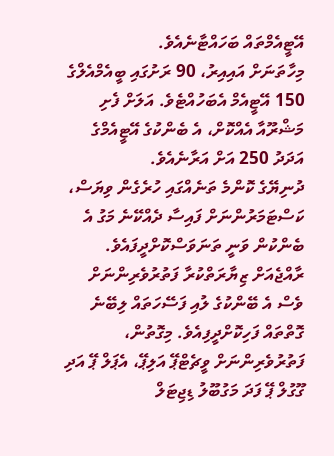އޭޓީއެމްތައް ބަހައްޓާނެއެވެ.
މިހާތަނަށް އައިއިރު، 90 ރަށުގައި ބީއެމްއެލްގެ 150 އޭޓީއެމް އެބަހުއްޓެވެ. އަލަށް ފެށި މަޝްރޫއާ އެއްކޮށް، އެ ބެންކުގެ އޭޓީއެމްގެ އަދަދު 250 އަށް އަރާނެއެވެ.
ދުނިޔޭގެ ކޮންމެ ތަނެއްގައި ހުރެގެން ވިޔަސް، ކަސްޓަމަރުންނަށް ފައިސާ ދެއްކޭނެ މަގު އެ ބެންކުން ވަނީ ތަނަވަސްކޮށްދީފައެވެ. ރާއްޖެއަށް ޒިޔާރަތްކުރާ ފަތުރުވެރިންނަށް ވެސް އެ ބޭންކުގެ ލުއި ފަސޭހަތައް ލިބޭނެ ގޮތްތައް ފަހިކޮށްދީފިއެވެ. މިގޮތުން، ފަތުރުވެރިންނަށް ވީޗެޓްޕޭ އަލިޕޭ، އެޕަލް ޕޭ އަދި ގޫގުލް ޕޭ ފަދަ މަގުބޫލު ޑިޖިޓަލް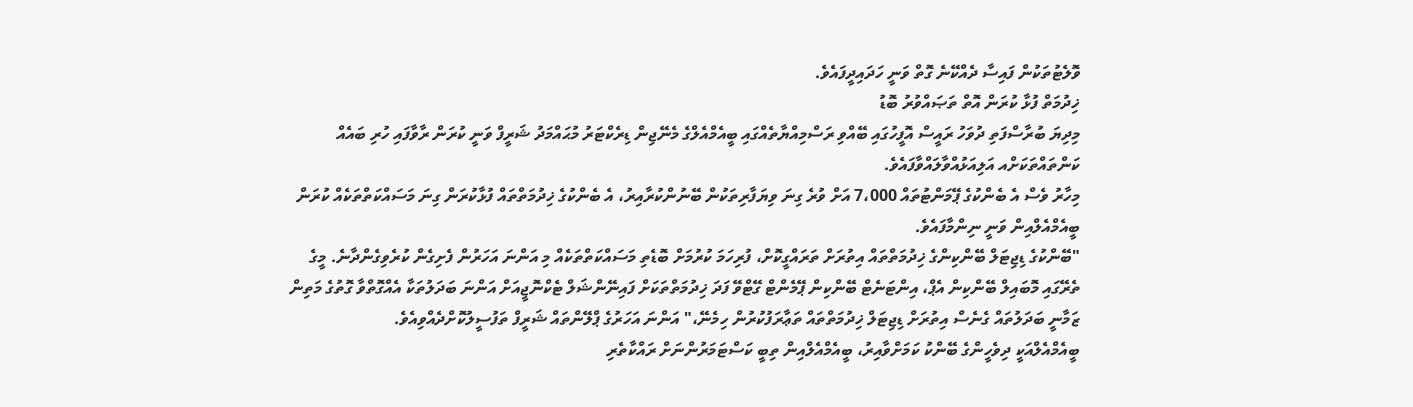ވޮލެޓުތަކުން ފައިސާ ދެއްކޭނެ ގޮތް ވަނީ ހަދައިދީފައެވެ.
ޚިދުމަތް ފުޅާ ކުރަން އޮތް ތަޞައްވުރު ބޮޑު
މިދިޔަ ބުރާސްފަތި ދުވަހު ރައީސް އޮފީހުގައި ބޭއްވި ރަސްމިއްޔާތެއްގައި ބީއެމްއެލްގެ މެނޭޖިން ޑިރެކްޓަރު މުޙައްމަދު ޝަރީފް ވަނީ ކުރަން ރާވާފައި ހުރި ބައެއް ކަންތައްތަކަށްއ އަލިއަޅުއްވާލައްވާފައެވެ.
މިހާރު ވެސް އެ ބެންކުގެ ޕޭމަންޓުތައް 7،000 އަށް ވުރެ ގިނަ ވިޔަފާރިތަކުން ބޭނުންކުރާއިރު، އެ ބެންކުގެ ޚިދުމަތްތައް ފުޅާކުރަން ގިނަ މަސައްކަތްތަކެއް ކުރަން ބީއެމްއެލްއިން ވަނީ ނިންމާފައެވެ.
"ބޭންކުގެ ޑިޖިޓަލް ބޭންކިންގެ ޚިދުމަތްތައް އިތުރަށް ތަރައްގީކޮށް، ފުރިހަމަ ކުރުމަށް ބޮޑެތި މަސައްކަތްތަކެއް މި އަންނަ އަހަރުން ފެށިގެން ކުރެވިގެންދާނެ. މީގެ ތެރޭގައި މޮބައިލް ބޭންކިން އެޕް، އިންޓަނެޓް ބޭންކިން ޕޭމެންޓް ގޭޓްވޭ ފަދަ ޚިދުމަތްތަކަށް ފައިނޭންޝަލް ޓެކްނޮޖީއަށް އަންނަ ބަދަލުތަކާ އެއްގޮތްވާ ގޮތުގެ މަތިން ޒަމާނީ ބަދަލުތައް ގެނެސް އިތުރަށް ޑިޖިޓަލް ޚިދުމަތްތައް ތަޢާރަފުކުރުން ހިމެނޭ،" އަންނަ އަހަރުގެ ޕްލޭންތައް ޝަރީފް ތަފުސީލުކޮށްދެއްވިއެވެ.
ބީއެމްއެލްއަކީ ދިވެހީންގެ ބޭންކު ކަމަށްވާއިރު، ބީއެމްއެލްއިން ތިބީ ކަސްޓަމަރުންނަށް ރައްކާތެރި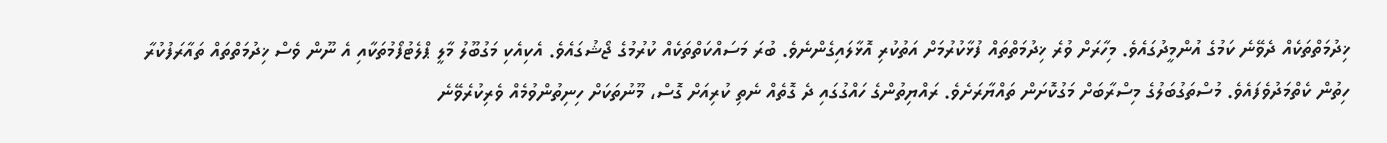ޚިދުމަތްތަކެއް ދެވޭނެ ކަމުގެ އުންމީދުގައެވެ. މިހާރަށް ވުރެ ޚިދުމަތްތައް ފުޅާކުރުމަށް އަތުކުރި އޮޅާލައިގެންނެވެ. ބުރަ މަސައްކަތްތަކެއް ކުރުމުގެ ޖޯޝުގައެވެ. އެކިއެކި މަގުބޫލު މާލީ ޕްލެޓުފޯމުތަކާއި އެ ނޫން ވެސް ޚިދުމަތްތައް ތައާރަފުކުރާ ހިތުން ކެތްމަދުވެފައެވެ. މުސްތަގުބަލުގެ މިސްރާބަށް މަގުކޮށަން ތައްޔާރަށެވެ. ރައްޔިތުންގެ ހައްގުގައި ދެ ގޮތެއް ނެތި ކުރިއަށް ގޮސް، މޫނުތަކަށް ހިނިތުންވުމެއް ވެރިކުރެވޭނެ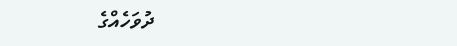ދުވަހެއްގެ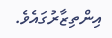އިންތިޒާރުގައެވެ.